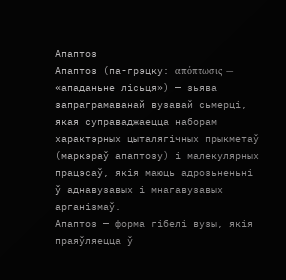Апаптоз
Апаптоз (па-грэцку: απόπτωσις — «ападаньне лісьця») — зьява запраграмаванай вузавай сьмерці, якая суправаджаецца наборам характэрных цыталягічных прыкметаў (маркэраў апаптозу) і малекулярных працэсаў, якія маюць адрозьненьні ў аднавузавых і мнагавузавых арганізмаў.
Апаптоз — форма гібелі вузы, якія праяўляецца ў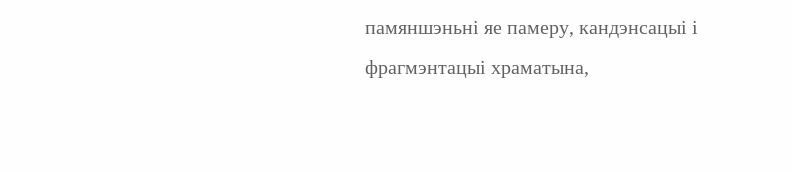памяншэньні яе памеру, кандэнсацыі і фрагмэнтацыі храматына,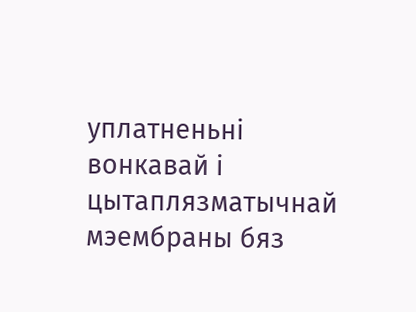уплатненьні вонкавай і цытаплязматычнай мэембраны бяз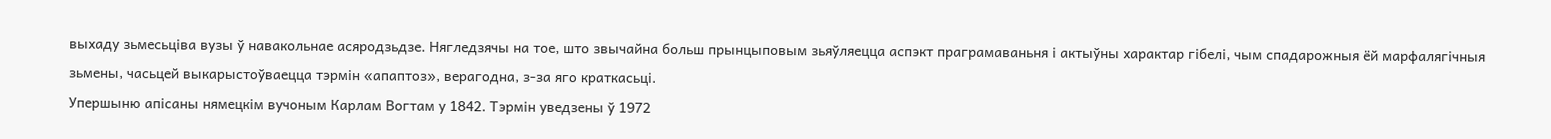выхаду зьмесьціва вузы ў навакольнае асяродзьдзе. Нягледзячы на тое, што звычайна больш прынцыповым зьяўляецца аспэкт праграмаваньня і актыўны характар гібелі, чым спадарожныя ёй марфалягічныя зьмены, часьцей выкарыстоўваецца тэрмін «апаптоз», верагодна, з-за яго краткасьці.
Упершыню апісаны нямецкім вучоным Карлам Вогтам у 1842. Тэрмін уведзены ў 1972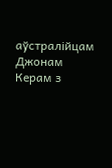аўстралійцам Джонам Керам з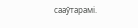сааўтарамі.